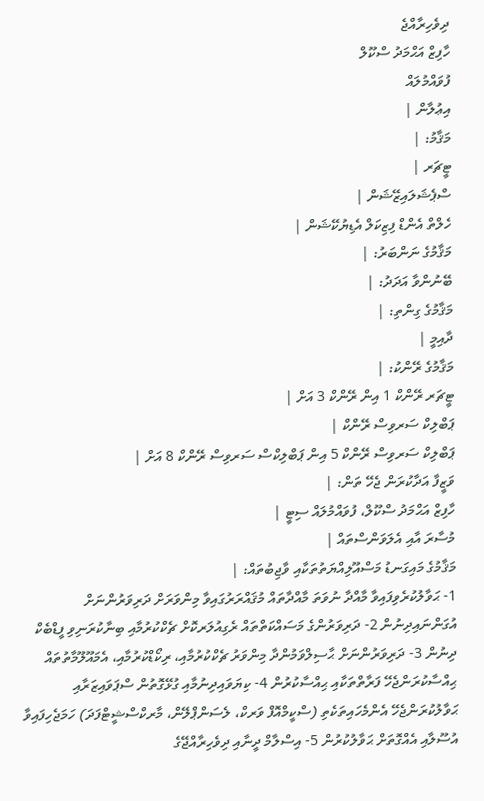ދިވެހިރާއްޖެ
ހާފިޒް އަޙްމަދު ސްކޫލް
ފުވައްމުލައް
އިޢުލާން |
މަޤާމު: |
ޓީޗަރ |
ސްޕެޝަލައިޒޭޝަން |
ހެލްތް އެންޑް ފިޒިކަލް އެޑިޔުކޭޝަން |
މަޤާމުގެ ނަންބަރު: |
ބޭނުންވާ އަދަދު: |
މަޤާމުގެ ގިންތި: |
ދާއިމީ |
މަޤާމުގެ ރޭންކު: |
ޓީޗަރ ރޭންކް 1 އިން ރޭންކް 3 އަށް |
ޕަބްލިކް ސަރވިސް ރޭންކް |
ޕަބްލިކް ސަރވިސް ރޭންކް 5 އިން ޕަބްލިކްސް ސަރވިސް ރޭންކް 8 އަށް |
ވަޒީފާ އަދާކުރަން ޖެހޭ ތަން: |
ހާފިޒް އަޙްމަދު ސްކޫލް، ފުވައްމުލައް ސިޓީ |
މުސާރަ އާއި އެލަވަންސްތައް |
މަޤާމުގެ މައިގަނޑު މަސްއޫލިއްޔަތުތަކާއި ވާޖިބުތައް: |
1- ޙަވާލުކުރެވިފައިވާ މާއްދާ ނުވަތަ މާއްދާތައް މުޤައްރަރުގައިވާ މިންވަރަށް ދަރިވަރުންނަށް އުގަންނައިދިނުން 2- ދަރިވަރުންގެ މަސައްކަތްތައް ރެގިއުލަރކޮށް ޗެކްކުރުމާއި ބިނާކުރަނިވި ފީޑްބެކް ދިނުން 3- ދަރިވަރުންނަށް ޙާސިލްވަމުންދާ މިންވަރު ޗެކްކުރުމާއި، ރިކޯޑްކުރުމާއި، އެމައޫލޫމާތުތައް ޙިއްސާކުރަންޖެހޭ ފަރާތްތަކާއި ޙިއްސާކުރުން 4- ކިޔަވައިދިނުމާއި ގުޅޭގޮތުން ސްޕަވައިޒަރާއި ޙަވާލުކުރަންޖެހޭ އެންމެހައިތަކެތި (ސްކީމްއޮފް ވަރކް، ލެސަންޕްލޭން، މާރކްސްޝީޓްފަދަ) ހަމަޖެހިފައިވާ އުސޫލާއި އެއްގޮތަށް ޙަވާލުކުރުން 5- އިސްލާމް ދީނާއި ދިވެހިރާއްޖޭގެ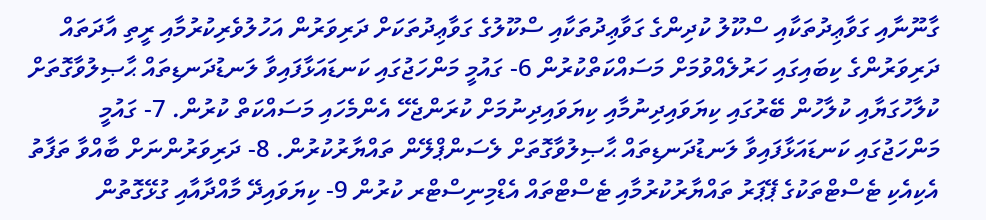ގާނޫނާއި ގަވާޢިދުތަކާއި ސްކޫލު ކުދިންގެ ގަވާޢިދުތަކާއި ސްކޫލުގެ ގަވާޢިދުތަކަށް ދަރިވަރުން އަހުލުވެރިކުރުމާއި ރީތި އާދަތައް ދަރިވަރުންގެ ކިބައިގައި ހަރުލެއްވުމަށް މަސައްކަތްކުރުން 6- ގައުމީ މަންހަޖުގައި ކަނޑައަޅާފައިވާ ލަނޑުދަނޑިތައް ޙާޞިލުވާގޮތަށް ކުލާހުގަޔާއި ކުލާހުން ބޭރުގައި ކިޔަވައިދިނުމާއި ކިޔަވައިދިނުމަށް ކުރަންޖެހޭ އެންމެހައި މަސައްކަތް ކުރުން. 7- ގައުމީ މަންހަޖުގައި ކަނޑައަޅާފައިވާ ލަނޑުދަނޑިތައް ޙާޞިލުވާގޮތަށް ލެސަންޕްލޭން ތައްޔާރުކުރުން. 8- ދަރިވަރުންނަށް ބާއްވާ ތަފާތު އެކިއެކި ޓެސްޓްތަކުގެ ޕޭޕަރު ތައްޔާރުކުރުމާއި ޓެސްޓްތައް އެޑްމިނިސްޓްރ ކުރުން 9- ކިޔަވައިދޭ މާއްދާއާއި ގުޅޭގޮތުން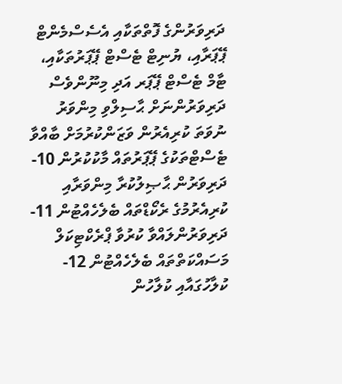ދަރިވަރުންގެ ފޮތްތަކާއި އެސެސްމެންޓް ޕޭޕަރާއި، ޔުނިޓް ޓެސްޓް ޕޭޕަރުތަކާއި، ޓާމް ޓެސްޓް ޕޭޕަރ އަދި މިނޫންވެސް ދަރިވަރުންނަށް ޙާސިލްވި މިންވަރު ނުވަތަ ކުރިއެރުން ވަޒަންކުރުމަށް ބާއްވާ ޓެސްޓްތަކުގެ ޕޭޕަރުތައް މާކުކުރުން 10- ދަރިވަރުން ޙާޞިލުކުރާ މިންވަރާއި ކުރިއެރުމުގެ ރެކޯޑްތައް ބެލެހެއްޓުން 11- ދަރިވަރުންލައްވާ ކުރުވާ ޕްރެކްޓިކަލް މަސައްކަތްތައް ބެލެހެއްޓުން 12- ކުލާހުގައާއި ކުލާހުން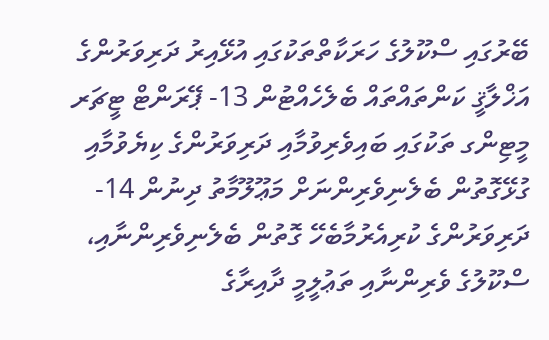ބޭރުގައި ސްކޫލުގެ ހަރަކާތްތަކުގައި އުޅޭއިރު ދަރިވަރުންގެ އަޚްލާޤީ ކަންތައްތައް ބެލެހެއްޓުން 13- ޕޭރަންޓް ޓީޗަރ މީޓިންގ ތަކުގައި ބައިވެރިވުމާއި ދަރިވަރުންގެ ކިޔެވުމާއި ގުޅޭގޮތުން ބެލެނިވެރިންނަށް މަޢޫލޫމާތު ދިނުން 14- ދަރިވަރުންގެ ކުރިއެރުމާބެހޭ ގޮތުން ބެލެނިވެރިންނާއި، ސްކޫލުގެ ވެރިންނާއި ތަޢުލީމީ ދާއިރާގެ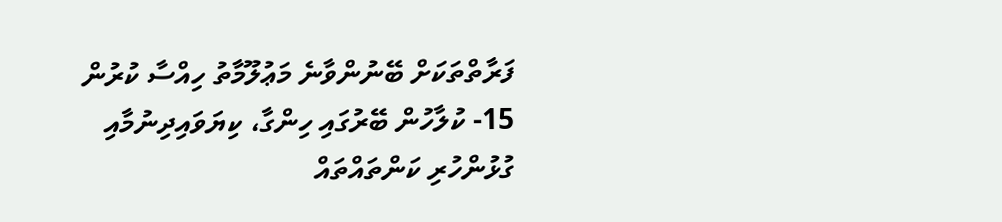ފަރާތްތަކަށް ބޭނުންވާނެ މަޢުލޫމާތު ހިއްސާ ކުރުން 15- ކުލާހުން ބޭރުގައި ހިންގާ، ކިޔަވައިދިނުމާއި ގުޅުންހުރި ކަންތައްތައް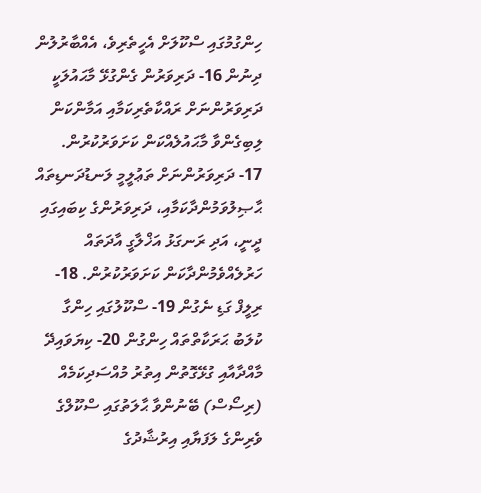ހިންގުމުގައި ސްކޫލަށް އެހީތެރިވެ، އެއްބާރުލުން ދިނުން 16- ދަރިވަރުން ގެންގުޅޭ މާޙައުލަކީ ދަރިވަރުންނަށް ރައްކާތެރިކަމާއި އަމާންކަން ލިބިގެންވާ މާޙައުލެއްކަން ކަށަވަރުކުރުން. 17- ދަރިވަރުންނަށް ތަޢުލީމީ ލަނޑުދަނޑިތައް ޙާޞިލުވަމުންދާކަމާއި، ދަރިވަރުންގެ ކިބައިގައި ދީނީ، އަދި ރަނގަޅު އަޚްލާގީ އާދަތައް ހަރުލެއްވެމުންދާކަން ކަށަވަރުކުރުން. 18- ރިލީފް ގަޑި ނެގުން 19- ސްކޫލުގައި ހިންގާ ކުލަބު ޙަރަކާތްތައް ހިންގުން 20- ކިޔަވައިދޭ މާއްދާއާއި ގުޅޭގޮތުން އިތުރު މުއްސަދިކަމެއް (ރިސޯސް) ބޭނުންވާ ޙާލަތުގައި ސްކޫލްގެ ވެރިންގެ ލަފަޔާއި އިރުޝާދުގެ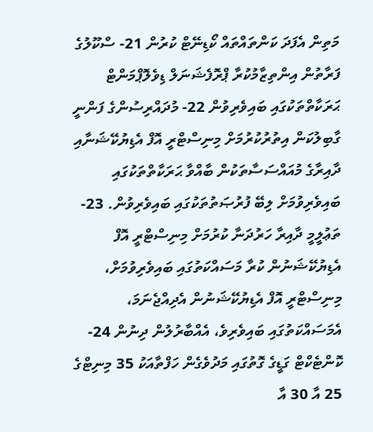މަތިން އެފަދަ ކަންތައްތައް ކޯޑިނޭޓް ކުރުން 21- ސްކޫލުގެ ފަރާތުން އިންތިޒާމުކުރާ ޕްރޮފެޝަނަލް ޑިވެލޮޕްމަންޓް ޙަރަކާތްތަކުގައި ބައިވެރިވުން 22- މުދައްރިސުންގެ ފަންނީ ގާބިލުކަން އިތުރުކުރުމަށް މިނިސްޓްރީ އޮފް އެޑިޔުކޭޝަނާއި ދާއިރާގެ މުއައްސަސާތަކުން ބާއްވާ ޙަރަކާތްތަކުގައި ބައިވެރިވުމަށް ލިބޭ ފުރުޞަތުތަކުގައި ބައިވެރިވުން. 23- ތަޢުލީމީ ދާއިރާ ހަރުދަނާ ކުރުމަށް މިނިސްޓްރީ އޮފް އެޑިޔުކޭޝަނުން ކުރާ މަސައްކަތުގައި ބައިވެރިވުމަށް، މިނިސްޓްރީ އޮފް އެޑިޔުކޭޝަނުން އެދިއްޖެނަމަ، އެމަސައްކަތުގައި ބައިވެރިވެ، އެއްބާރުލުން ދިނުން 24- ކޮންޓެކްޓް ގަޑީގެ ގޮތުގައި މަދުވެގެން ހަފްތާއަކު 35 މިނިޓްގެ 25 އާ 30 އާ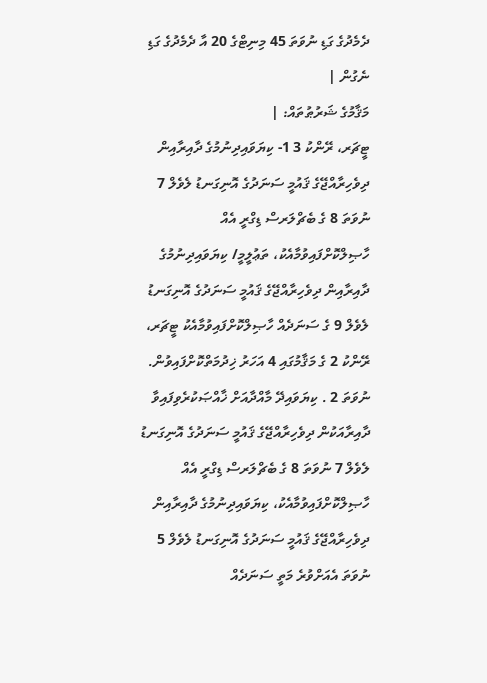ދެމެދުގެ ގަޑި ނުވަތަ 45 މިނިޓްގެ 20 އާ ދެމެދުގެ ގަޑި ނެގުން |
މަޤާމުގެ ޝަރުޠުތައް: |
ޓީޗަރ، ރޭންކު 3 1- ކިޔަވައިދިނުމުގެ ދާއިރާއިން ދިވެހިރާއްޖޭގެ ޤައުމީ ސަނަދުގެ އޮނިގަނޑު ލެވެލް 7 ނުވަތަ 8 ގެ ބެޗްލަރސް ޑިގްރީ އެއް ހާޞިލްކޮށްފައިވުމާއެކު، ތަޢުލީމީ/ ކިޔަވައިދިނުމުގެ ދާއިރާއިން ދިވެހިރާއްޖޭގެ ޤައުމީ ސަނަދުގެ އޮނިގަނޑު ލެވެލް 9 ގެ ސަނަދެއް ހާޞިލްކޮށްފައިވުމާއެކު ޓީޗަރ، ރޭންކު 2 ގެ މަޤާމުގައި 4 އަހަރު ޚިދުމަތްކޮށްފައިވުން. ނުވަތަ 2 . ކިޔަވައިދޭ މާއްދާއަށް ޚާއްޞަކުރެވިފައިވާ ދާއިރާއަކުން ދިވެހިރާއްޖޭގެ ޤައުމީ ސަނަދުގެ އޮނިގަނޑު ލެވެލް 7 ނުވަތަ 8 ގެ ބެޗްލަރސް ޑިގްރީ އެއް ހާޞިލްކޮށްފައިވުމާއެކު، ކިޔަވައިދިނުމުގެ ދާއިރާއިން ދިވެހިރާއްޖޭގެ ޤައުމީ ސަނަދުގެ އޮނިގަނޑު ލެވެލް 5 ނުވަތަ އެއަށްވުރެ މަތީ ސަނަދެއް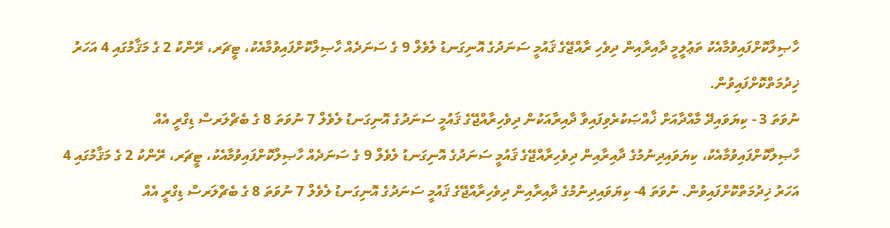ހާޞިލްކޮށްފައިވުމާއެކު ތަޢުލީމީ ދާއިރާއިން ދިވެހި ރާއްޖޭގެ ޤައުމީ ސަނަދުގެ އޮނިގަނޑު ލެވެލް 9 ގެ ސަނަދެއް ހާޞިލްކޮށްފައިވުމާއެކު، ޓީޗަރ، ރޭންކު 2 ގެ މަޤާމުގައި 4 އަހަރު ޚިދުމަތްކޮށްފައިވުން.
ނުވަތަ 3 - ކިޔަވައިދޭ މާއްދާއަށް ޚާއްޞަކުރެވިފައިވާ ދާއިރާއަކުން ދިވެހިރާއްޖޭގެ ޤައުމީ ސަނަދުގެ އޮނިގަނޑު ލެވެލް 7 ނުވަތަ 8 ގެ ބެޗްލަރސް ޑިގްރީ އެއް ހާޞިލްކޮށްފައިވުމާއެކު، ކިޔަވައިދިނުމުގެ ދާއިރާއިން ދިވެހިރާއްޖޭގެ ޤައުމީ ސަނަދުގެ އޮނިގަނޑު ލެވެލް 9 ގެ ސަނަދެއް ހާޞިލްކޮށްފައިވުމާއެކު، ޓީޗަރ، ރޭންކު 2 ގެ މަޤާމުގައި 4 އަހަރު ޚިދުމަތްކޮށްފައިވުން. ނުވަތަ 4- ކިޔަވައިދިނުމުގެ ދާއިރާއިން ދިވެހިރާއްޖޭގެ ޤައުމީ ސަނަދުގެ އޮނިގަނޑު ލެވެލް 7 ނުވަތަ 8 ގެ ބެޗްލަރސް ޑިގްރީ އެއް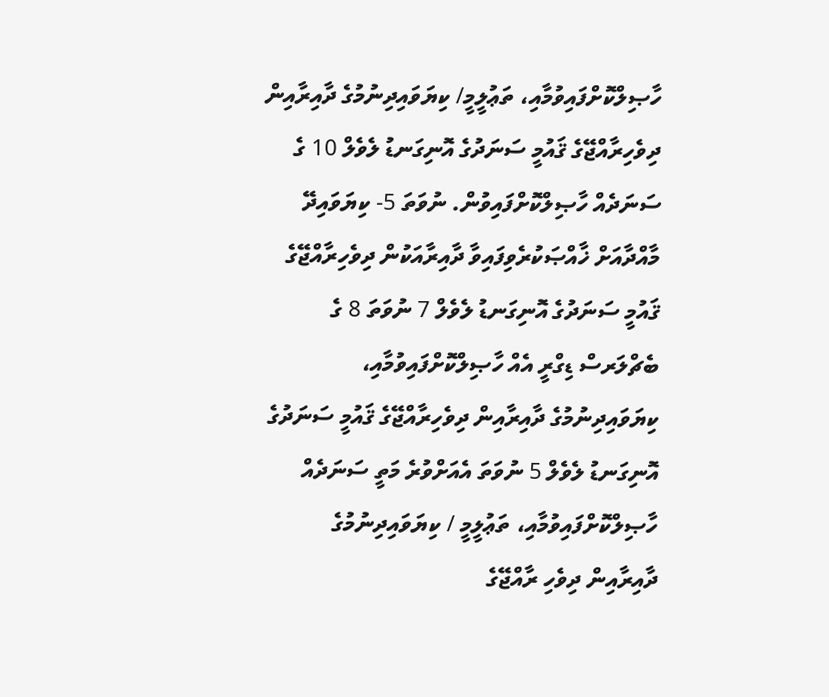ހާޞިލްކޮށްފައިވުމާއި، ތަޢުލީމީ/ ކިޔަވައިދިނުމުގެ ދާއިރާއިން ދިވެހިރާއްޖޭގެ ޤައުމީ ސަނަދުގެ އޮނިގަނޑު ލެވެލް 10 ގެ ސަނަދެއް ހާޞިލްކޮށްފައިވުން. ނުވަތަ 5- ކިޔަވައިދޭ މާއްދާއަށް ޚާއްޞަކުރެވިފައިވާ ދާއިރާއަކުން ދިވެހިރާއްޖޭގެ ޤައުމީ ސަނަދުގެ އޮނިގަނޑު ލެވެލް 7 ނުވަތަ 8 ގެ ބެޗްލަރސް ޑިގްރީ އެއް ހާޞިލްކޮށްފައިވުމާއި، ކިޔަވައިދިނުމުގެ ދާއިރާއިން ދިވެހިރާއްޖޭގެ ޤައުމީ ސަނަދުގެ އޮނިގަނޑު ލެވެލް 5 ނުވަތަ އެއަށްވުރެ މަތީ ސަނަދެއް ހާޞިލްކޮށްފައިވުމާއި، ތަޢުލީމީ / ކިޔަވައިދިނުމުގެ ދާއިރާއިން ދިވެހި ރާއްޖޭގެ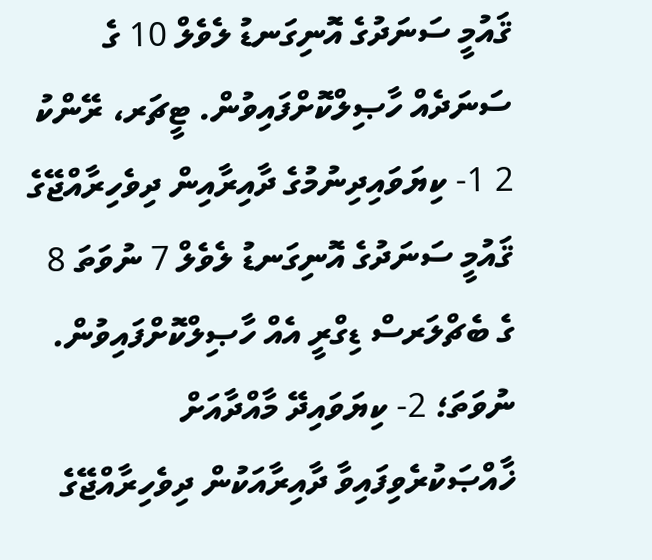ޤައުމީ ސަނަދުގެ އޮނިގަނޑު ލެވެލް 10 ގެ ސަނަދެއް ހާޞިލްކޮށްފައިވުން. ޓީޗަރ، ރޭންކު 2 1- ކިޔަވައިދިނުމުގެ ދާއިރާއިން ދިވެހިރާއްޖޭގެ ޤައުމީ ސަނަދުގެ އޮނިގަނޑު ލެވެލް 7 ނުވަތަ 8 ގެ ބެޗްލަރސް ޑިގްރީ އެއް ހާޞިލްކޮށްފައިވުން. ނުވަތަ؛ 2- ކިޔަވައިދޭ މާއްދާއަށް ޚާއްޞަކުރެވިފައިވާ ދާއިރާއަކުން ދިވެހިރާއްޖޭގެ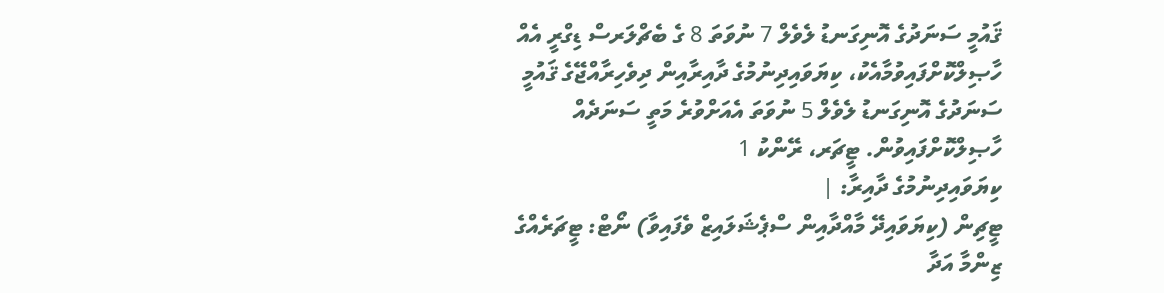ޤައުމީ ސަނަދުގެ އޮނިގަނޑު ލެވެލް 7 ނުވަތަ 8 ގެ ބެޗްލަރސް ޑިގްރީ އެއް ހާޞިލްކޮށްފައިވުމާއެކު، ކިޔަވައިދިނުމުގެ ދާއިރާއިން ދިވެހިރާއްޖޭގެ ޤައުމީ ސަނަދުގެ އޮނިގަނޑު ލެވެލް 5 ނުވަތަ އެއަށްވުރެ މަތީ ސަނަދެއް ހާޞިލްކޮށްފައިވުން. ޓީޗަރ، ރޭންކު 1
ކިޔަވައިދިނުމުގެ ދާއިރާ: |
ޓީޗިން (ކިޔަވައިދޭ މާއްދާއިން ސްޕެޝަލައިޒް ވެފައިވާ) ނޯޓް: ޓީޗަރެއްގެ ޒިންމާ އަދާ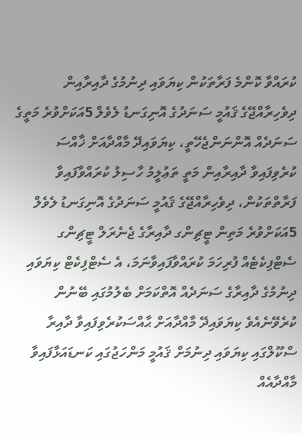ކުރައްވާ ކޮންމެ ފަރާތަކުން ކިޔަވައި ދިނުމުގެ ދާއިރާއިން ދިވެހިރާއްޖޭގެ ޤައުމީ ސަނަދުގެ އޮނިގަނޑު ލެވެލް 5އަކަށްވުރެ މަތީގެ ސަނަދެއް އޮންނަންޖެހޭތީ، ކިޔަވައިދޭ މާއްދާއަށް ޚާއްސަ ކުރެވިފައިވާ ދާއިރާއިން މަތީ ތަޢުލީމު ހާސިލު ކުރައްވާފައިވާ ފަރާތްތަކުން، ދިވެހިރާއްޖޭގެ ޤައުމީ ސަނަދުގެ އޮނިގަނޑު ލެވެލް 5އަކަށްވުރެ މަތިން ޓީޗިންގ ދާއިރާގެ ޖެނެރަލް ޓީޗިންގ ސެޓްފިކެޓެއް ފުރިހަމަ ކުރައްވާފައިވާނަމަ، އެ ސެޓްފިކެޓް ކިޔަވައި ދިނުމުގެ ދާއިރާގެ ސަނަދެއް އޮތްކަމަށް ބެލުމުގައި ބޭނުން ކުރެވޭނެއެވެ ކިޔަވައިދޭ މާއްދާއަށް ޙާއްސަކުރެވިފައިވާ ދާއިރާ ސްކޫލްގައި ކިޔަވައި ދިނުމަށް ޤައުމީ މަންހަޖުގައި ކަނޑައަޅާފައިވާ މާއްދާއެއް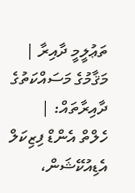ތަޢުލީމީ ދާއިރާ |
މަޤާމުގެ މަސައްކަތުގެ ދާއިރާތައް: |
ހެލްތް އެންޑް ފިޒިކަލް އެޑިއުކޭޝަން،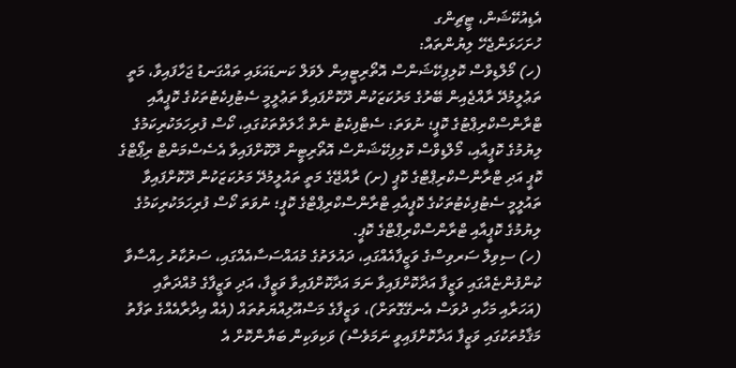އެޑިއުކޭޝަން، ޓީޗިންގ
ހުށަހަޅަންޖެހޭ ލިޔުންތައް:
(ހ) މޯލްޑިވްސް ކޮލިފިކޭޝަންސް އޮތޯރިޓީއިން ލެވަލް ކަނޑައަޅައި ތައްގަނޑު ޖަހާފައިވާ، މަތީ ތަޢުލީމުދޭ ރާއްޖެއިން ބޭރުގެ މަރުކަޒަކުން ދޫކޮށްފައިވާ ތަޢުލީމީ ސެޓުފިކެޓުތަކުގެ ކޮޕީއާއި ޓްރާންސްކްރިޕްޓުގެ ކޮޕީ؛ ނުވަތަ: ސެޓްފިކެޓު ނެތް ޙާލަތްތަކުގައި، ކޯސް ފުރިހަމަކުރިކަމުގެ ލިޔުމުގެ ކޮޕީއާއި، މޯލްޑިވްސް ކޮލިފިކޭޝަންސް އޮތޯރިޓީން ދޫކޮށްފައިވާ އެސެސްމަންޓް ރިޕޯޓްގެ ކޮޕީ އަދި ޓްރާންސްކްރިޕްޓްގެ ކޮޕީ (ށ) ރާއްޖޭގެ މަތީ ތައުލީމުދޭ މަރުކަޒަކުން ދޫކޮށްފައިވާ ތައުލީމީ ސެޓުފިކެޓުތަކުގެ ކޮޕީއާއި ޓްރާންސްކްރިޕްޓްގެ ކޮޕީ؛ ނުވަތަ ކޯސް ފުރިހަމަކުރިކަމުގެ ލިޔުމުގެ ކޮޕީއާއި ޓްރާންސްކްރިޕްޓްގެ ކޮޕީ.
(ހ) ސިވިލް ސަރވިސްގެ ވަޒީފާއެއްގައި، ދައުލަތުގެ މުއައްސަސާއެއްގައި، ސަރުކާރު ހިއްސާވާ ކުންފުންޏެއްގައި ވަޒީފާ އަދާކޮށްފައިވާ ނަމަ އަދާކޮށްފައިވާ ވަޒީފާ، އަދި ވަޒީފާގެ މުއްދަތާއި (އަހަރާއި މަހާއި ދުވަސް އެނގޭގޮތަށް)، ވަޒީފާގެ މަސްއޫލިއްޔަތުތައް (އެއް އިދާރާއެއްގެ ތަފާތު މަޤާމުތަކުގައި ވަޒީފާ އަދާކޮށްފައިވީ ނަމަވެސް) ވަކިވަކިން ބަޔާންކޮށް އެ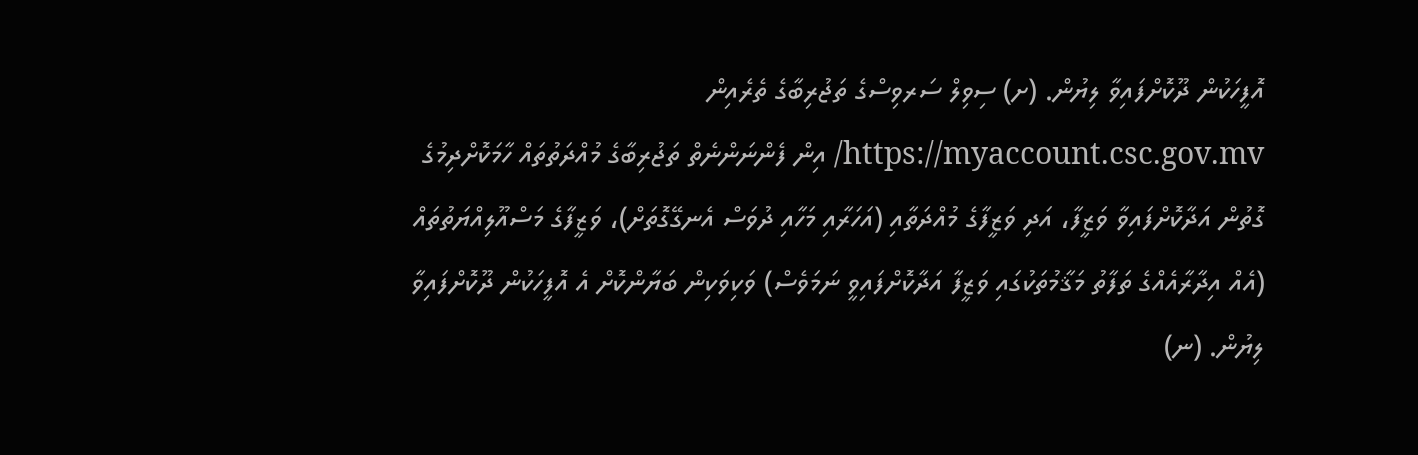އޮފީހަކުން ދޫކޮށްފައިވާ ލިޔުން. (ށ) ސިވިލް ސަރވިސްގެ ތަޖުރިބާގެ ތެރެއިން https://myaccount.csc.gov.mv/ އިން ފެންނަންނެތް ތަޖުރިބާގެ މުއްދަތުތައް ހާމަކޮށްދިމުގެ ގޮތުން އަދާކޮށްފައިވާ ވަޒީފާ، އަދި ވަޒީފާގެ މުއްދަތާއި (އަހަރާއި މަހާއި ދުވަސް އެނގޭގޮތަށް)، ވަޒީފާގެ މަސްއޫލިއްޔަތުތައް (އެއް އިދާރާއެއްގެ ތަފާތު މަޤާމުތަކުގައި ވަޒީފާ އަދާކޮށްފައިވީ ނަމަވެސް) ވަކިވަކިން ބަޔާންކޮށް އެ އޮފީހަކުން ދޫކޮށްފައިވާ ލިޔުން. (ނ)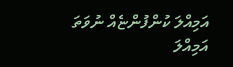އަމިއްލަ ކުންފުންޏެއް ނުވަތަ އަމިއްލަ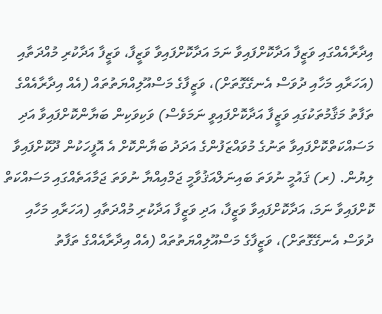އިދާރާއެއްގައި ވަޒީފާ އަދާކޮށްފައިވާ ނަމަ އަދާކޮށްފައިވާ ވަޒީފާ، ވަޒީފާ އަދާކުރި މުއްދަތާއި (އަހަރާއި މަހާއި ދުވަސް އެނގޭގޮތަށް)، ވަޒީފާގެ މަސްއޫލިއްޔަތުތައް (އެއް އިދާރާއެއްގެ ތަފާތު މަޤާމުތަކުގައި ވަޒީފާ އަދާކޮށްފައިވީ ނަމަވެސް) ވަކިވަކިން ބަޔާންކޮށްފައިވާ އަދި މަސައްކަތްކޮށްފައިވާ ތަނުގެ މުވައްޒަފުންގެ އަދަދު ބަޔާންކޮށް އެ އޮފީހަކުން ދޫކޮށްފައިވާ ލިޔުން. (ރ) ޤައުމީ ނުވަތަ ބައިނަލްއަޤުވާމީ ޖަމްއިއްޔާ ނުވަތަ ޖަމާއަތެއްގައި މަސައްކަތް ކޮށްފައިވާ ނަމަ، އަދާކޮށްފައިވާ ވަޒީފާ، އަދި ވަޒީފާ އަދާކުރި މުއްދަތާއި (އަހަރާއި މަހާއި ދުވަސް އެނގޭގޮތަށް)، ވަޒީފާގެ މަސްއޫލިއްޔަތުތައް (އެއް އިދާރާއެއްގެ ތަފާތު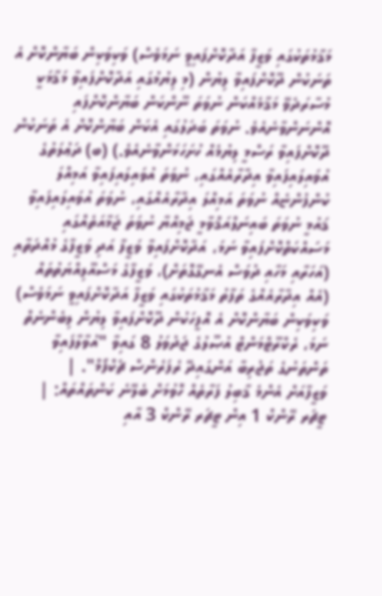މަޤާމުތަކުގައި ވަޒީފާ އަދާކޮށްފައިވީ ނަމަވެސް) ވަކިވަކިން ބަޔާންކޮށް އެ ތަނަކުން ދޫކޮށްފައިވާ ލިޔުން (މި ލިޔުމުގައި އަދާކޮށްފައިވާ މަޤާމަކީ މުސާރަދެވޭ މަޤާމެއްކަން ނުވަތަ ނޫންކަން ބަޔާންކޮށްފައި އޮންނަންވާނެއެވެ. ނުވަތަ ބަދަލުގައި އެކަން ބަޔާންކޮށް އެ ތަނަކުން ދޫކޮށްފައިވާ ރަސްމީ ލިޔުމެއް ހުށަހަޅަންވާނެއެވެ.) (ބ) ދަޢުލަތުގެ އުވައިލައިފައިވާ އިދާރާއެއްގައި، ނުވަތަ އުވައިލައިފައިވާ އަމިއްލަ ކުންފުންޏެއް ނުވަތަ އަމިއްލަ އިދާރާއެއްގައި، ނުވަތަ އުވައިލައިފައިވާ ޤައުމީ ނުވަތަ ބައިނަލްއަޤްވާމީ ޖަމިއްޔާ ނުވަތަ ޖަމާއަތެއްގައި މަސައްކަތްކޮށްފައިވާ ނަމަ، އަދާކޮށްފައިވާ ވަޒީފާ އަދި ވަޒީފާގެ މުއްދަތާއި (އަހަރާއި މަހާއި ދުވަސް އެނގޭގޮތަށް)، ވަޒީފާގެ މަސްއޫލިއްޔަތުތައް (އެއް އިދާރާއެއްގެ ތަފާތު މަޤާމުތަކުގައި ވަޒީފާ އަދާކޮށްފައިވީ ނަމަވެސް) ވަކިވަކިން ބަޔާންކޮށް އެ އޮފީހަކުން ދޫކޮށްފައިވާ ލިޔުން ލިބެންނެތް ނަމަ، ރެކްރޫޓްމަންޓް އުޞޫލުގެ ޖަދުވަލު 8 ގައިވާ "އުވާލާފައިވާ ތަންތަނުގެ ތަޖުރިބާ އަންގައިދޭ ރެފަރެންސް ޗެކްފޯމް". |
ވަޒީފާއަށް އެންމެ ޤާބިލު ފަރާތެއް ހޮވުމަށް ބެލޭނެ ކަންތައްތައް: |
ޓީޗަރ ރޭންކް 1 އިން ޓީޗަރ ރޭންކް 3 އާއި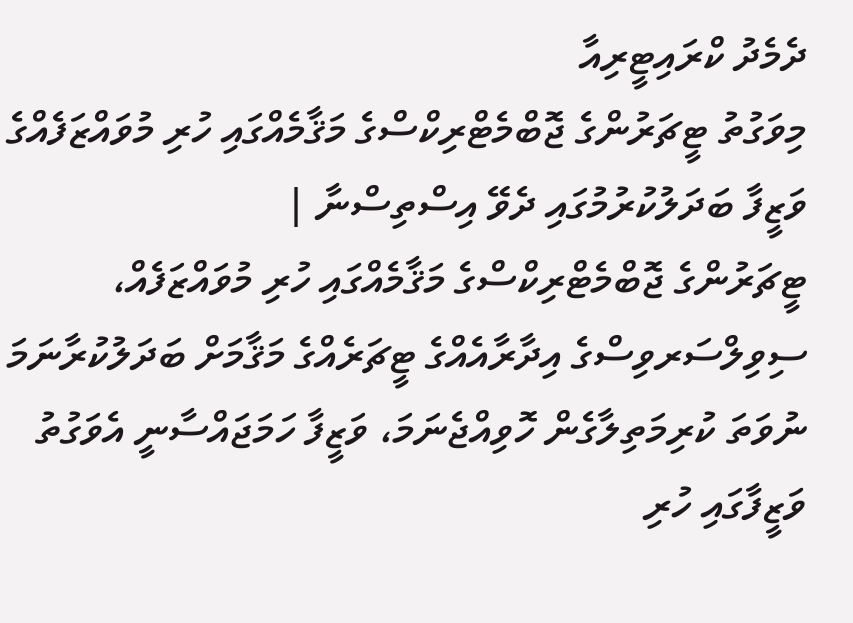ދެމެދު ކްރައިޓީރިއާ
މިވަގުތު ޓީޗަރުންގެ ޖޮބްމެޓްރިކްސްގެ މަޤާމެއްގައި ހުރި މުވައްޒަފެއްގެ ވަޒީފާ ބަދަލުކުރުމުގައި ދެވޭ އިސްތިސްނާ |
ޓީޗަރުންގެ ޖޮބްމެޓްރިކްސްގެ މަޤާމެއްގައި ހުރި މުވައްޒަފެއް، ސިވިލްސަރވިސްގެ އިދާރާއެއްގެ ޓީޗަރެއްގެ މަޤާމަށް ބަދަލުކުރާނަމަ ނުވަތަ ކުރިމަތިލާގެން ހޮވިއްޖެނަމަ، ވަޒީފާ ހަމަޖައްސާނީ އެވަގުތު ވަޒީފާގައި ހުރި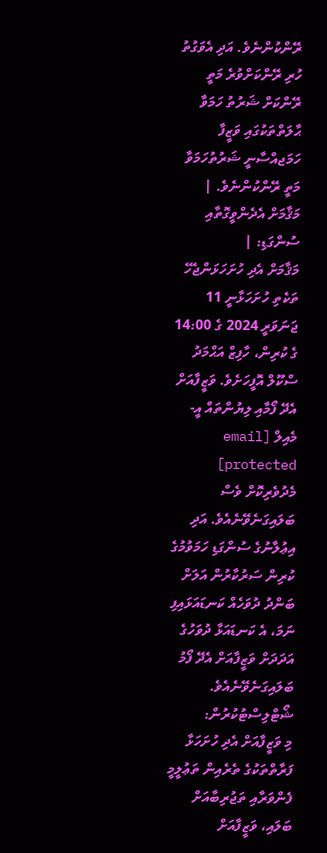ރޭންކުންނެވެ. އަދި އެވަގުތު ހުރި ރޭންކަށްވުރެ މަތީ ރޭންކަށް ޝަރުތު ހަމަވާ ޙާލަތްތަކުގައި ވަޒީފާ ހަމަޖއްސާނީ ޝަރުތުހަމަވާ މަތީ ރޭންކުންނެވެ. |
މަޤާމަށް އެދެންވީގޮތާއި ސުންގަޑި: |
މަޤާމަށް އެދި ހުށަހަޅަންޖެހޭ ތަކެތި ހުށަހަޅާނީ 11 ޖަނަވަރީ 2024 ގެ 14:00 ގެ ކުރިން، ހާފިޒް އަޙްމަދު ސްކޫލް އޮފީހަށެވެ. ވަޒީފާއަށް އެދޭ ފޯމާއި ލިޔުންތައް އީ-މެއިލް [email protected] މެދުވެރިކޮށް ވެސް ބަލައިގަނެވޭނެއެވެ. އަދި އިޢުލާނުގެ ސުންގަޑި ހަމަވުމުގެ ކުރިން ސަރުކާރުން އަލަށް ބަންދު ދުވަހެއް ކަނޑައަޅައިފި ނަމަ، އެ ކަނޑައަޅާ ދުވަހުގެ އަދަދަށް ވަޒީފާއަށް އެދޭ ފޯމު ބަލައިގަނެވޭނެއެވެ.
ޝޯޓްލިސްޓުކުރުން:
މި ވަޒީފާއަށް އެދި ހުށަހަޅާ ފަރާތްތަކުގެ ތެރެއިން ތަޢުލީމީ ފެންވަރާއި ތަޖުރިބާއަށް ބަލައި، ވަޒީފާއަށް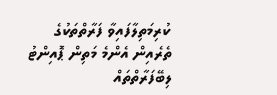ކުރިމަތިލާފައިވާ ފަރާތްތަކުގެ ތެރެއިން އެންމެ މަތިން ޕޮއިންޓު ލިބޭފަރާތްތައް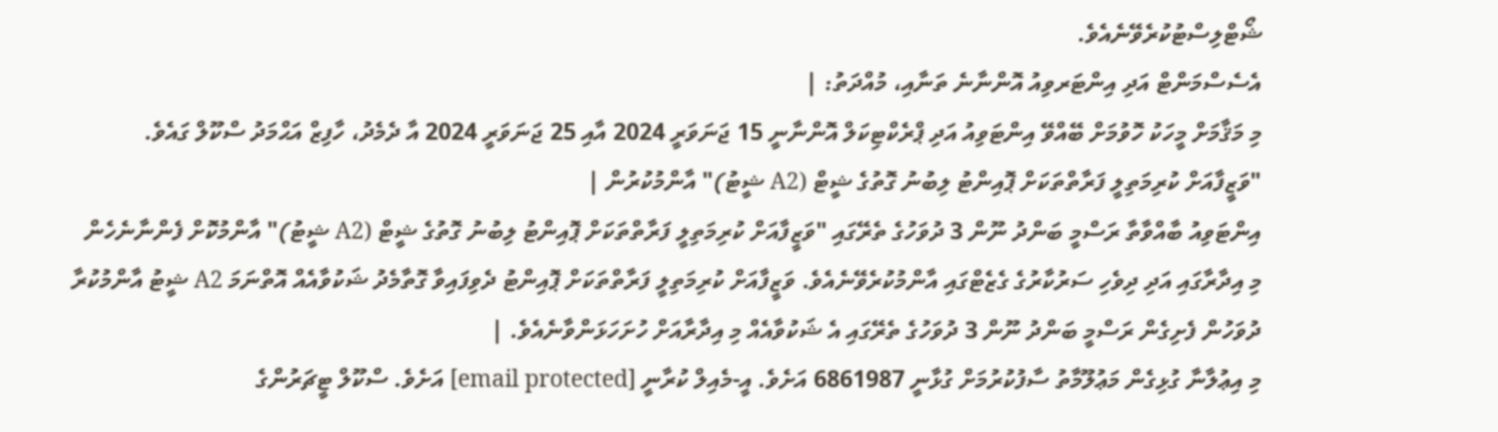ޝޯޓްލިސްޓުކުރެވޭނެއެވެ.
އެސެސްމަންޓް އަދި އިންޓަރވިއު އޮންނާނެ ތަނާއި، މުއްދަތު: |
މި މަޤާމަށް މީހަކު ހޮވުމަށް ބޭއްވޭ އިންޓަވިއު އަދި ޕްރެކްޓިކަލް އޮންނާނީ 15 ޖަނަވަރީ 2024 އާއި 25 ޖަނަވަރީ 2024 އާ ދެމެދު، ހާފިޒް އަޙްމަދު ސްކޫލް ގައެވެ.
"ވަޒީފާއަށް ކުރިމަތިލީ ފަރާތްތަކަށް ޕޮއިންޓު ލިބުނު ގޮތުގެ ޝީޓް (A2 ޝީޓު)" އާންމުކުރުން |
އިންޓަވިއު ބާއްވާތާ ރަސްމީ ބަންދު ނޫން 3 ދުވަހުގެ ތެރޭގައި "ވަޒީފާއަށް ކުރިމަތިލީ ފަރާތްތަކަށް ޕޮއިންޓު ލިބުނު ގޮތުގެ ޝީޓް (A2 ޝީޓު)" އާންމުކޮށް ފެންނާނެހެން މި އިދާރާގައި އަދި ދިވެހި ސަރުކާރުގެ ގެޒެޓްގައި އާންމުކުރެވޭނެއެވެ. ވަޒީފާއަށް ކުރިމަތިލީ ފަރާތްތަކަށް ޕޮއިންޓު ދެވިފައިވާ ގޮތާމެދު ޝަކުވާއެއް އޮތްނަމަ A2 ޝީޓު އާންމުކުރާ ދުވަހުން ފެށިގެން ރަސްމީ ބަންދު ނޫން 3 ދުވަހުގެ ތެރޭގައި އެ ޝަކުވާއެއް މި އިދާރާއަށް ހުށަހަޅަންވާނެއެވެ. |
މި އިޢުލާނާ ގުޅިގެން މަޢުލޫމާތު ސާފުކުރުމަށް ގުޅާނީ 6861987 އަށެވެ. އީ-މެއިލް ކުރާނީ [email protected] އަށެވެ. ސްކޫލް ޓީޗަރުންގެ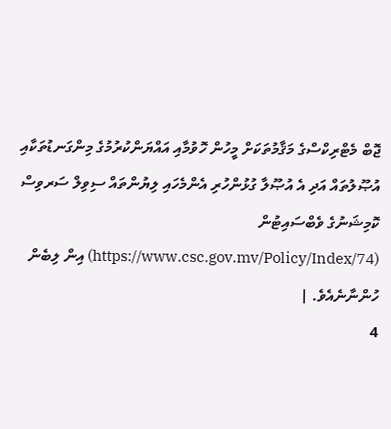ޖޮބް މެޓްރިކްސްގެ މަޤާމުތަކަށް މީހުން ހޮވުމާއި އައްޔަންކުރުމުގެ މިންގަނޑުތަކާއި އުޞޫލުތައް އަދި އެ އުޞޫލާ ގުޅުންހުރި އެންމެހައި ލިޔުންތައް ސިވިލް ސަރވިސް ކޮމިޝަނުގެ ވެބްސައިޓުން (https://www.csc.gov.mv/Policy/Index/74) އިން ލިބެން ހުންނާނެއެވެ. |
4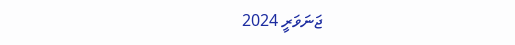ޖަނަވަރީ 2024